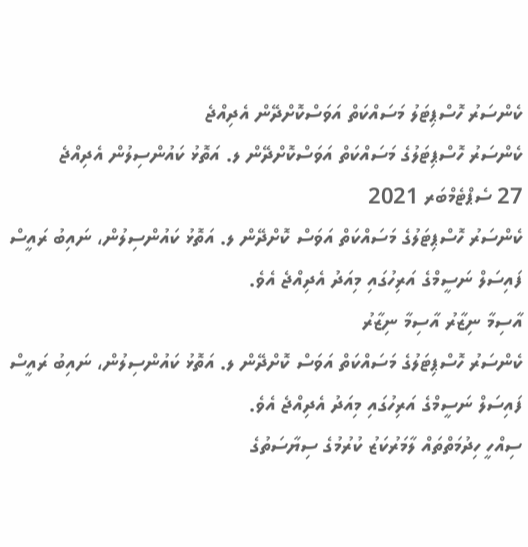ކެންސަރު ހޮސްޕިޓަލު މަސައްކަތް އަވަސްކޮށްދޭން އެދިއްޖެ
ކެންސަރު ހޮސްޕިޓަލުގެ މަސައްކަތް އަވަސްކޮށްދޭން ލ. އަތޮޅު ކައުންސިލުން އެދިއްޖެ
27 ސެޕްޓެމްބަރ 2021
ކެންސަރު ހޮސްޕިޓަލުގެ މަސައްކަތް އަވަސް ކޮށްދޭން ލ. އަތޮޅު ކައުންސިލުން، ނައިބު ރައީސް ފައިސަލް ނަސީމްގެ އަރިހުގައި މިއަދު އެދިއްޖެ އެވެ.
އާސިމާ ނިޒާރު އާސިމާ ނިޒާރު
ކެންސަރު ހޮސްޕިޓަލުގެ މަސައްކަތް އަވަސް ކޮށްދޭން ލ. އަތޮޅު ކައުންސިލުން، ނައިބު ރައީސް ފައިސަލް ނަސީމްގެ އަރިހުގައި މިއަދު އެދިއްޖެ އެވެ.
ސިއްހީ ހިދުމަތްތައް ލާމަރުކަޒު ކުރުމުގެ ސިޔާސަތުގެ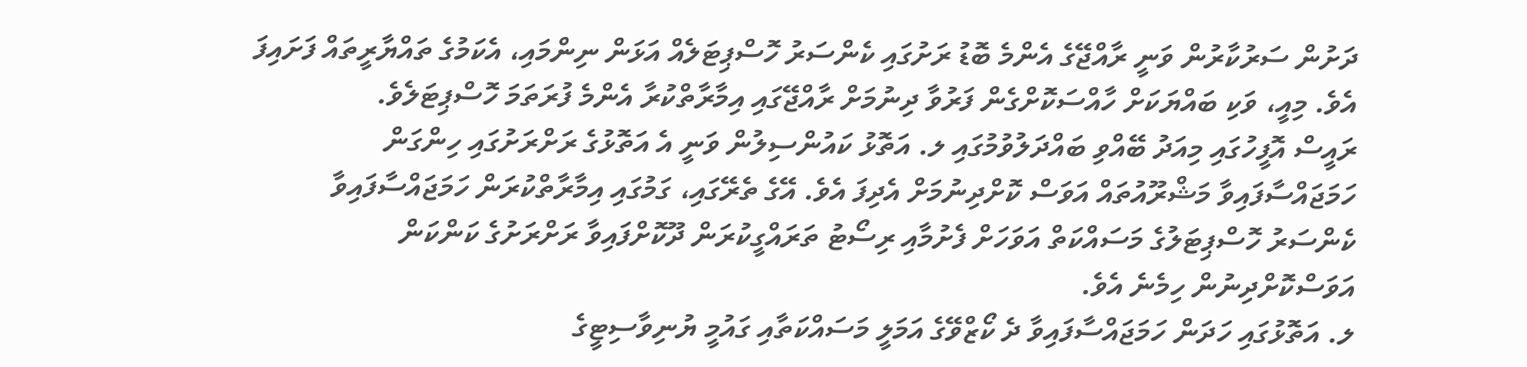ދަށުން ސަރުކާރުން ވަނީ ރާއްޖޭގެ އެންމެ ބޮޑު ރަށުގައި ކެންސަރު ހޮސްޕިޓަލެއް އަޅަން ނިންމައި، އެކަމުގެ ތައްޔާރީތައް ފަށައިފަ އެވެ. މިއީ، ވަކި ބައްޔަކަށް ހާއްސަކޮށްގެން ފަރުވާ ދިނުމަށް ރާއްޖޭގައި އިމާރާތްކުރާ އެންމެ ފުރަތަމަ ހޮސްޕިޓަލެވެ.
ރައީސް އޮފީހުގައި މިއަދު ބޭއްވި ބައްދަލުވުމުގައި ލ. އަތޮޅު ކައުންސިލުން ވަނީ އެ އަތޮޅުގެ ރަށްރަށުގައި ހިންގަން ހަމަޖައްސާފައިވާ މަޝްރޫއުތައް އަވަސް ކޮށްދިނުމަށް އެދިފަ އެވެ. އޭގެ ތެރޭގައި، ގަމުގައި އިމާރާތްކުރަން ހަމަޖައްސާފައިވާ ކެންސަރު ހޮސްޕިޓަލުގެ މަސައްކަތް އަވަހަށް ފެށުމާއި ރިސޯޓު ތަރައްގީކުރަން ދޫކޮށްފައިވާ ރަށްރަށުގެ ކަންކަން އަވަސްކޮށްދިނުން ހިމެނެ އެވެ.
ލ. އަތޮޅުގައި ހަދަން ހަމަޖައްސާފައިވާ ދެ ކޯޒްވޭގެ އަމަލީ މަސައްކަތާއި ގައުމީ ޔުނިވާސިޓީގެ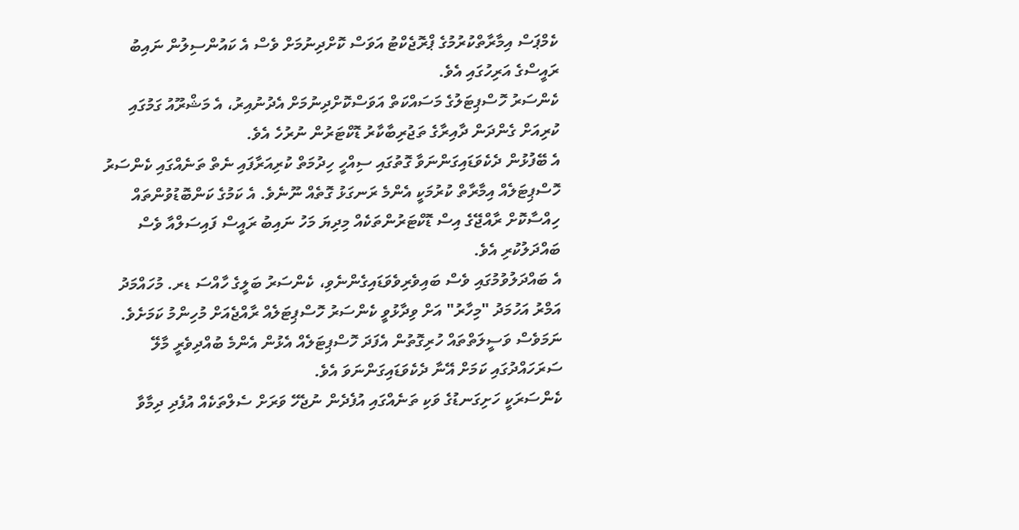ކެމްޕަސް އިމާރާތްކުރުމުގެ ޕްރޮޖެކްޓު އަވަސް ކޮށްދިނުމަށް ވެސް އެ ކައުންސިލުން ނައިބު ރައީސްގެ އަރިހުގައި އެވެ.
ކެންސަރު ހޮސްޕިޓަލުގެ މަސައްކަތް އަވަސްކޮށްދިނުމަށް އެދުނުއިރު، އެ މަޝްރޫއު ގަމުގައި ކުރިއަށް ގެންދަން ދާއިރާގެ ތަޖުރިބާކާރު ޑޮކްޓަރުން ނުރުހެ އެވެ.
އެ ބޭފުޅުން ދެކެވަޑައިގަންނަވާ ގޮތުގައި ސިއްހީ ހިދުމަތް ކުރިއަރާފައި ނެތް ތަނެއްގައި ކެންސަރު ހޮސްޕިޓަލެއް އިމާރާތް ކުރުމަކީ އެންމެ ރަނގަޅު ގޮތެއް ނޫނެވެ. އެ ކަމުގެ ކަންބޮޑުވުންތައް ހިއްސާކޮށް ރާއްޖޭގެ އިސް ޑޮކްޓަރުންތަކެއް މިދިޔަ މަހު ނައިބު ރައީސް ފައިސަލްއާ ވެސް ބައްދަލުކުރި އެވެ.
އެ ބައްދަލުވުމުގައި ވެސް ބައިވެރިވެވަޑައިގެންނެވި، ކެންސަރު ބަލީގެ ހާއްސަ ޑރ. މުހައްމަދު އަމްރު އަހުމަދު "މިހާރު" އަށް ވިދާޅުވީ ކެންސަރު ހޮސްޕިޓަލެއް ރާއްޖެއަށް މުހިންމު ކަމަށެވެ. ނަމަވެސް ވަސީލަތްތައް ހުރިގޮތުން އެފަދަ ހޮސްޕިޓަލެއް އެޅުން އެންމެ ބުއްދިވެރީ މާލޭ ސަރަހައްދުގައި ކަމަށް އޭނާ ދެކެވަޑައިގަންނަވަ އެވެ.
ކެންސަރަކީ ހަށިގަނޑުގެ ވަކި ތަނެއްގައި އުފެދެން ނުޖެހޭ ވަރަށް ސެލްތަކެއް އުފެދި ދިމާވާ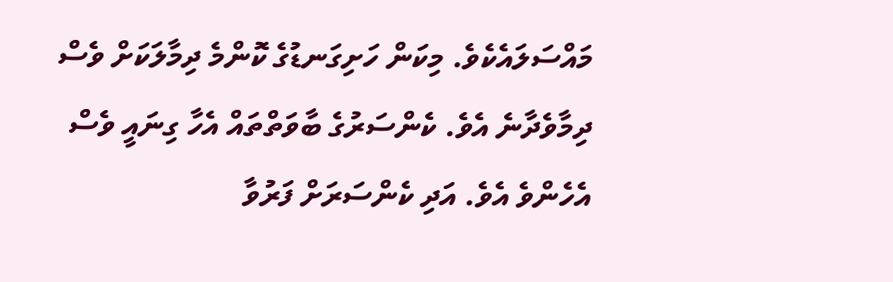މައްސަލައެކެވެ. މިކަން ހަށިގަނޑުގެ ކޮންމެ ދިމާލަކަށް ވެސް ދިމާވެދާނެ އެވެ. ކެންސަރުގެ ބާވަތްތައް އެހާ ގިނައީ ވެސް އެހެންވެ އެވެ. އަދި ކެންސަރަށް ފަރުވާ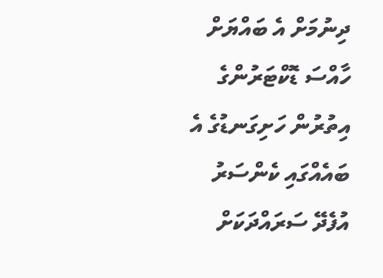ދިނުމަށް އެ ބައްޔަށް ހާއްސަ ޑޮކްޓަރުންގެ އިތުރުން ހަށިގަނޑުގެ އެ ބައެއްގައި ކެންސަރު އުފެދޭ ސަރައްދަކަށް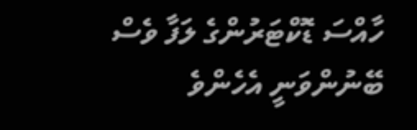ހާއްސަ ޑޮކްޓަރުންގެ ލަފާ ވެސް ބޭނުންވަނީ އެހެންވެ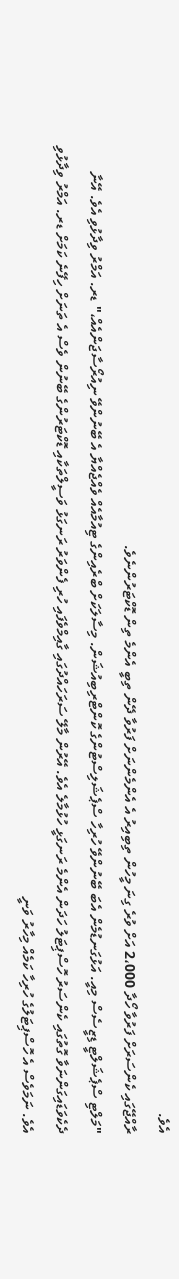އެވެ.
ރާއްޖޭގައި ކެންސަރަށް ފަރުވާ ހޯދާ 2،000 އަށް ވުރެ ގިނަ މީހުން ތިބިއިރު އެ އެންމެންނަށް ފަރުވާ ދޭން ތިބީ އެންމެ ތިން ޑޮކްޓަރުންނެވެ.
"މަލްޓި ސްޕެޝަލްޓީ ޑިޒީސެސް މިއީ. އަޅުގަނޑުމެން އެބަ ބޭނުންވޭ ހުރިހާ ސްޕެޝަލިސްޓުންގެ ކޮންޓްރިބިއުޝަން. މިސާލަކަށް ބްރެއިންގެ ޓިއުމާއެއް ވެއްޖެއްޔާ އެ ބޭނުންވޭ ނިއުރޯސާޖަންއެއް،" ޑރ. އަމްރު ވިދާޅުވި އެވެ. އޭނާ ދެކެވަޑައިގަންނަވާ ގޮތުގައި ކެންސަރު ހޮސްޕިޓަލު ހަދަން އެންމެ ރަނގަޅީ ހުޅުމާލެ އެވެ. އޭރުން މާލޭ ސަރަހައްދުގައި ގާއިމްވެފައި ހުރި ފެންވަރު ރަނގަޅު ވަސީލްތަކާއި ޑޮކްޓަރުންގެ ބޭނުން ވެސް އެ ތަނަށް ހިފޭނެ ކަމަށް ޑރ. އަމްރު ވިދާޅުވި އެވެ. ނަމަވެސް އެ ހޮސްޕިޓަލުގެ ހުރިހާ ކަމެއް މިހާރު ވަނީ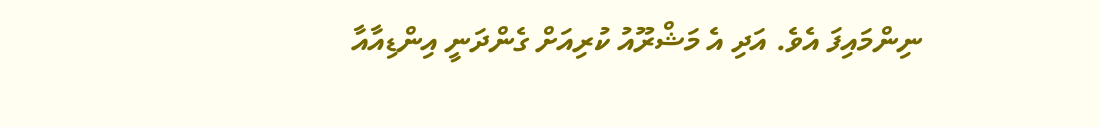ނިންމައިފަ އެވެ. އަދި އެ މަޝްރޫއު ކުރިއަށް ގެންދަނީ އިންޑިއާއާ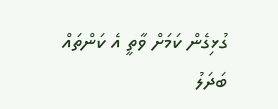ގުޅިގެން ކަމަށް ވާތީ އެ ކަންތައް ބަދަލު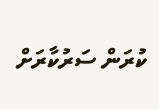ކުރަން ސަރުކާރަށް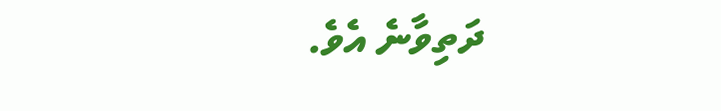ދަތިވާނެ އެވެ.